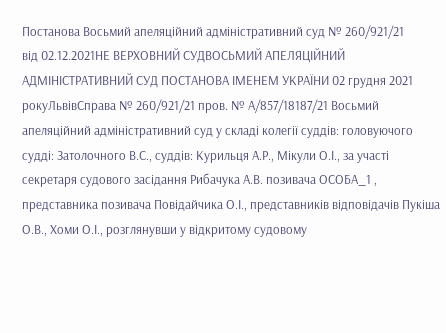Постанова Восьмий апеляційний адміністративний суд № 260/921/21
від 02.12.2021НЕ ВЕРХОВНИЙ СУДВОСЬМИЙ АПЕЛЯЦІЙНИЙ АДМІНІСТРАТИВНИЙ СУД ПОСТАНОВА ІМЕНЕМ УКРАЇНИ 02 грудня 2021 рокуЛьвівСправа № 260/921/21 пров. № А/857/18187/21 Восьмий апеляційний адміністративний суд у складі колегії суддів: головуючого судді: Затолочного В.С., суддів: Курильця А.Р., Мікули О.І., за участі секретаря судового засідання Рибачука А.В. позивача ОСОБА_1 , представника позивача Повідайчика О.І., представників відповідачів Пукіша О.В., Хоми О.І., розглянувши у відкритому судовому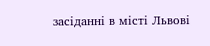засіданні в місті Львові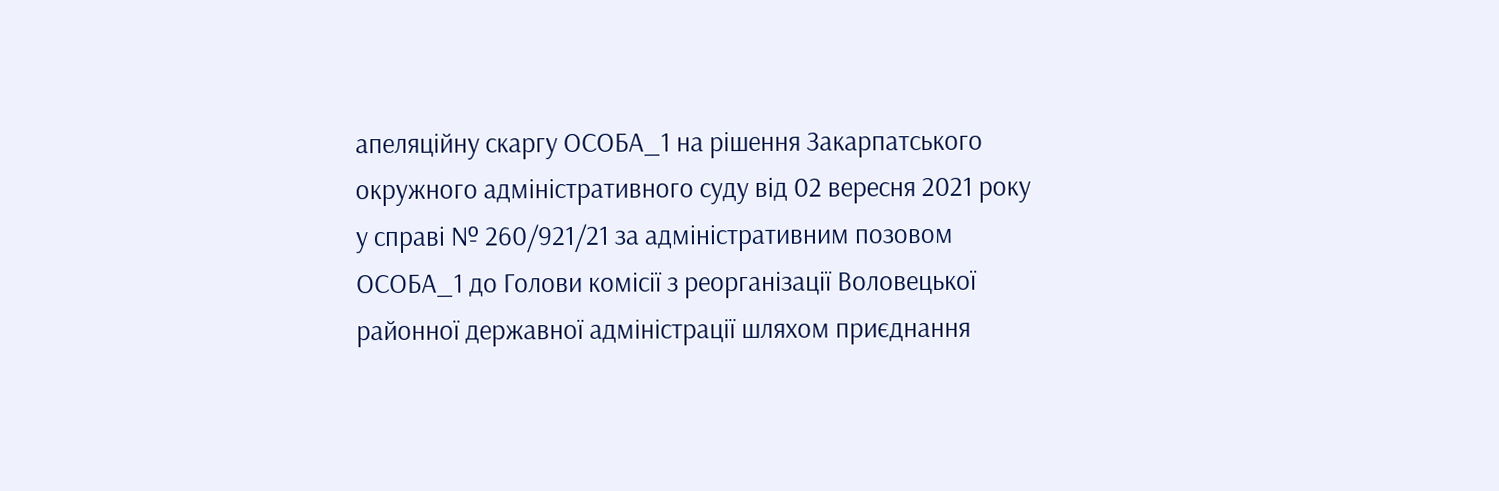апеляційну скаргу ОСОБА_1 на рішення Закарпатського окружного адміністративного суду від 02 вересня 2021 року у справі № 260/921/21 за адміністративним позовом ОСОБА_1 до Голови комісії з реорганізації Воловецької районної державної адміністрації шляхом приєднання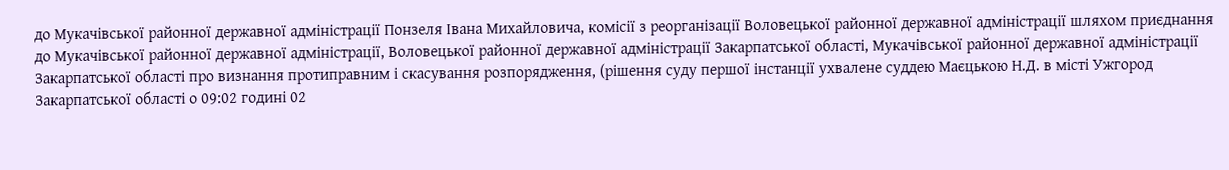до Мукачівської районної державної адміністрації Понзеля Івана Михайловича, комісії з реорганізації Воловецької районної державної адміністрації шляхом приєднання до Мукачівської районної державної адміністрації, Воловецької районної державної адміністрації Закарпатської області, Мукачівської районної державної адміністрації Закарпатської області про визнання протиправним і скасування розпорядження, (рішення суду першої інстанції ухвалене суддею Маєцькою Н.Д. в місті Ужгород Закарпатської області о 09:02 годині 02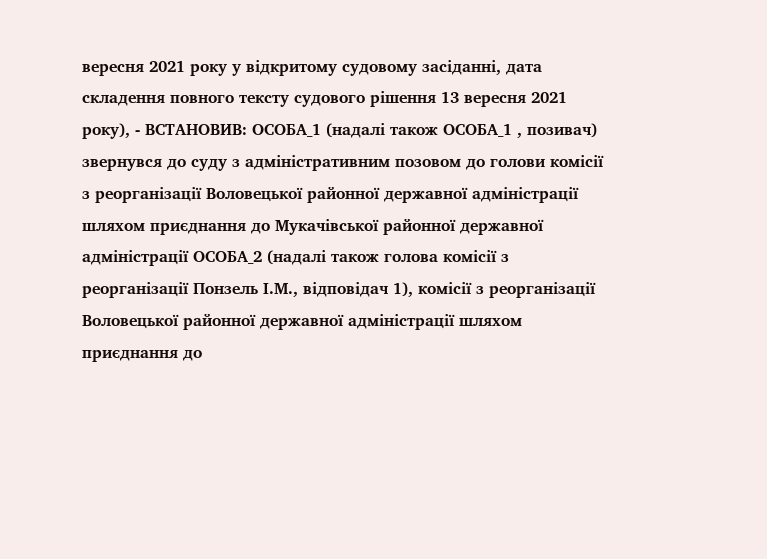вересня 2021 року у відкритому судовому засіданні, дата складення повного тексту судового рішення 13 вересня 2021 року), - ВСТАНОВИВ: ОСОБА_1 (надалі також ОСОБА_1 , позивач) звернувся до суду з адміністративним позовом до голови комісії з реорганізації Воловецької районної державної адміністрації шляхом приєднання до Мукачівської районної державної адміністрації ОСОБА_2 (надалі також голова комісії з реорганізації Понзель І.М., відповідач 1), комісії з реорганізації Воловецької районної державної адміністрації шляхом приєднання до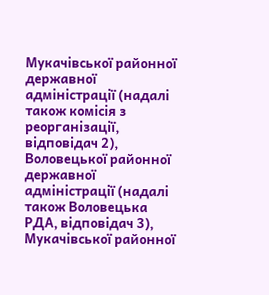Мукачівської районної державної адміністрації (надалі також комісія з реорганізації, відповідач 2), Воловецької районної державної адміністрації (надалі також Воловецька РДА, відповідач 3), Мукачівської районної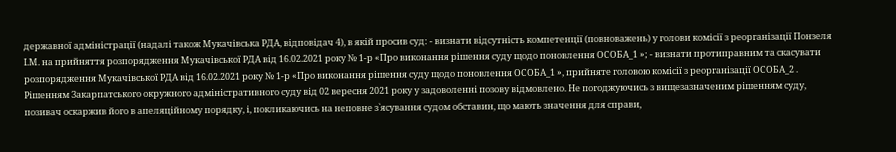державної адміністрації (надалі також Мукачівська РДА, відповідач 4), в якій просив суд: - визнати відсутність компетенції (повноважень) у голови комісії з реорганізації Понзеля І.М. на прийняття розпорядження Мукачівської РДА від 16.02.2021 року № 1-р «Про виконання рішення суду щодо поновлення ОСОБА_1 »; - визнати протиправним та скасувати розпорядження Мукачівської РДА від 16.02.2021 року № 1-р «Про виконання рішення суду щодо поновлення ОСОБА_1 », прийняте головою комісії з реорганізації ОСОБА_2 . Рішенням Закарпатського окружного адміністративного суду від 02 вересня 2021 року у задоволенні позову відмовлено. Не погоджуючись з вищезазначеним рішенням суду, позивач оскаржив його в апеляційному порядку, і, покликаючись на неповне з`ясування судом обставин, що мають значення для справи,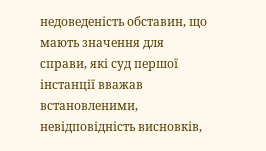недоведеність обставин, що мають значення для справи, які суд першої інстанції вважав встановленими, невідповідність висновків,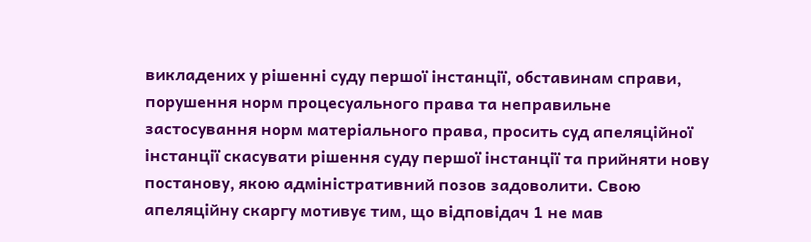викладених у рішенні суду першої інстанції, обставинам справи, порушення норм процесуального права та неправильне застосування норм матеріального права, просить суд апеляційної інстанції скасувати рішення суду першої інстанції та прийняти нову постанову, якою адміністративний позов задоволити. Свою апеляційну скаргу мотивує тим, що відповідач 1 не мав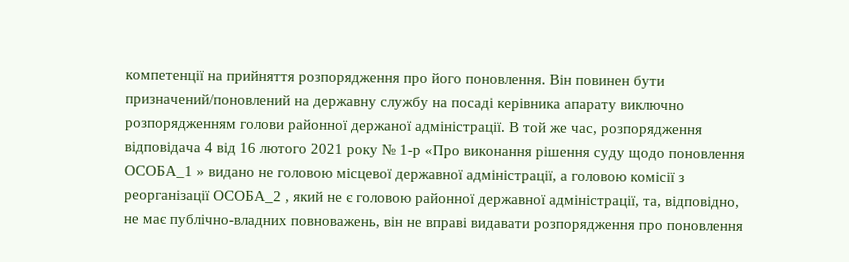компетенції на прийняття розпорядження про його поновлення. Він повинен бути призначений/поновлений на державну службу на посаді керівника апарату виключно розпорядженням голови районної держаної адміністрації. В той же час, розпорядження відповідача 4 від 16 лютого 2021 року № 1-р «Про виконання рішення суду щодо поновлення ОСОБА_1 » видано не головою місцевої державної адміністрації, а головою комісії з реорганізації ОСОБА_2 , який не є головою районної державної адміністрації, та, відповідно, не має публічно-владних повноважень, він не вправі видавати розпорядження про поновлення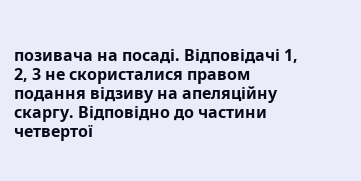позивача на посаді. Відповідачі 1, 2, 3 не скористалися правом подання відзиву на апеляційну скаргу. Відповідно до частини четвертої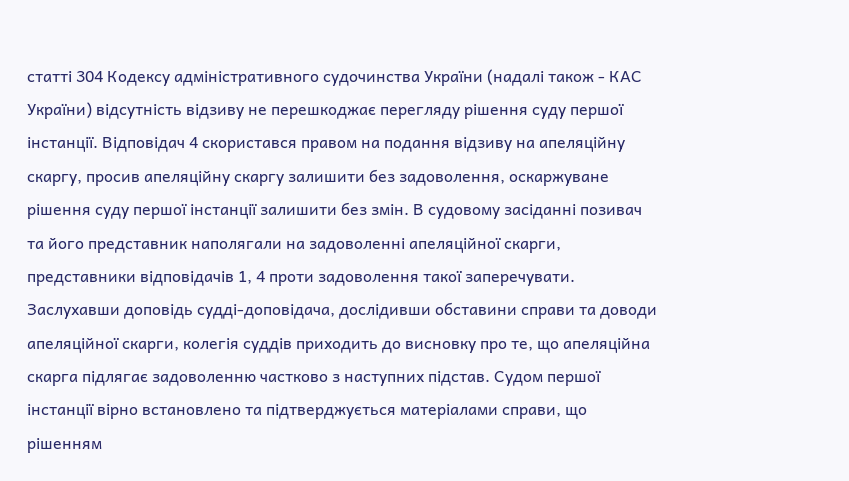статті 304 Кодексу адміністративного судочинства України (надалі також - КАС України) відсутність відзиву не перешкоджає перегляду рішення суду першої інстанції. Відповідач 4 скористався правом на подання відзиву на апеляційну скаргу, просив апеляційну скаргу залишити без задоволення, оскаржуване рішення суду першої інстанції залишити без змін. В судовому засіданні позивач та його представник наполягали на задоволенні апеляційної скарги, представники відповідачів 1, 4 проти задоволення такої заперечувати. Заслухавши доповідь судді-доповідача, дослідивши обставини справи та доводи апеляційної скарги, колегія суддів приходить до висновку про те, що апеляційна скарга підлягає задоволенню частково з наступних підстав. Судом першої інстанції вірно встановлено та підтверджується матеріалами справи, що рішенням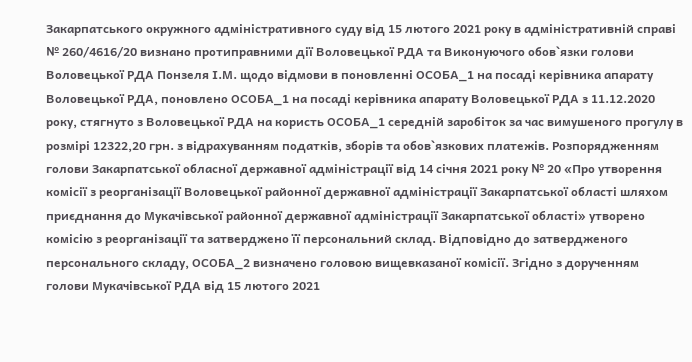Закарпатського окружного адміністративного суду від 15 лютого 2021 року в адміністративній справі № 260/4616/20 визнано протиправними дії Воловецької РДА та Виконуючого обов`язки голови Воловецької РДА Понзеля І.М. щодо відмови в поновленні ОСОБА_1 на посаді керівника апарату Воловецької РДА, поновлено ОСОБА_1 на посаді керівника апарату Воловецької РДА з 11.12.2020 року, стягнуто з Воловецької РДА на користь ОСОБА_1 середній заробіток за час вимушеного прогулу в розмірі 12322,20 грн. з відрахуванням податків, зборів та обов`язкових платежів. Розпорядженням голови Закарпатської обласної державної адміністрації від 14 січня 2021 року № 20 «Про утворення комісії з реорганізації Воловецької районної державної адміністрації Закарпатської області шляхом приєднання до Мукачівської районної державної адміністрації Закарпатської області» утворено комісію з реорганізації та затверджено її персональний склад. Відповідно до затвердженого персонального складу, ОСОБА_2 визначено головою вищевказаної комісії. Згідно з дорученням голови Мукачівської РДА від 15 лютого 2021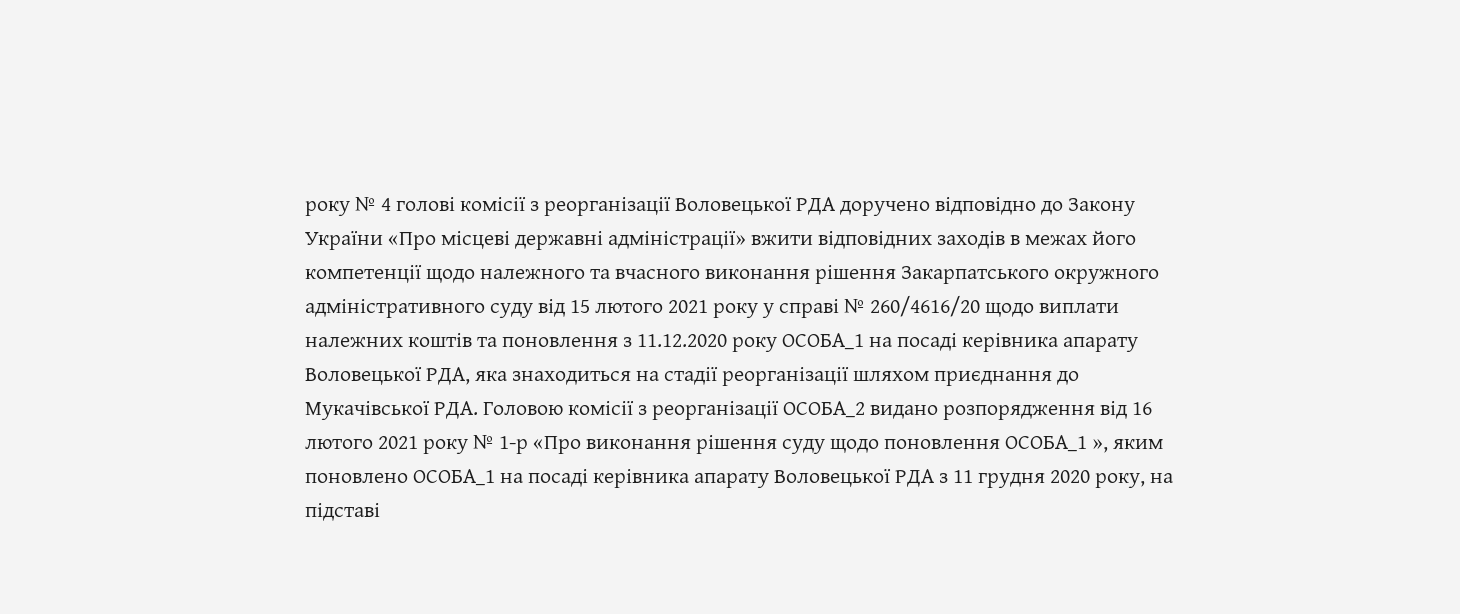року № 4 голові комісії з реорганізації Воловецької РДА доручено відповідно до Закону України «Про місцеві державні адміністрації» вжити відповідних заходів в межах його компетенції щодо належного та вчасного виконання рішення Закарпатського окружного адміністративного суду від 15 лютого 2021 року у справі № 260/4616/20 щодо виплати належних коштів та поновлення з 11.12.2020 року ОСОБА_1 на посаді керівника апарату Воловецької РДА, яка знаходиться на стадії реорганізації шляхом приєднання до Мукачівської РДА. Головою комісії з реорганізації ОСОБА_2 видано розпорядження від 16 лютого 2021 року № 1-р «Про виконання рішення суду щодо поновлення ОСОБА_1 », яким поновлено ОСОБА_1 на посаді керівника апарату Воловецької РДА з 11 грудня 2020 року, на підставі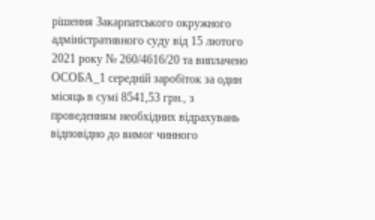рішення Закарпатського окружного адміністративного суду від 15 лютого 2021 року № 260/4616/20 та виплачено ОСОБА_1 середній заробіток за один місяць в сумі 8541,53 грн., з проведенням необхідних відрахувань відповідно до вимог чинного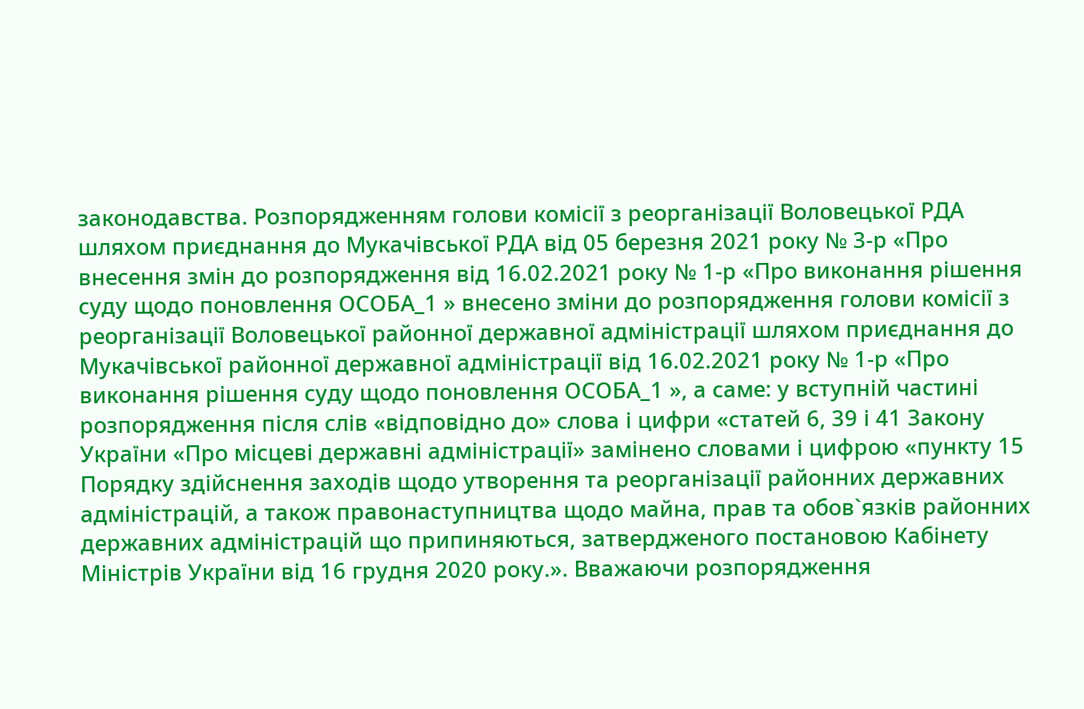законодавства. Розпорядженням голови комісії з реорганізації Воловецької РДА шляхом приєднання до Мукачівської РДА від 05 березня 2021 року № 3-р «Про внесення змін до розпорядження від 16.02.2021 року № 1-р «Про виконання рішення суду щодо поновлення ОСОБА_1 » внесено зміни до розпорядження голови комісії з реорганізації Воловецької районної державної адміністрації шляхом приєднання до Мукачівської районної державної адміністрації від 16.02.2021 року № 1-р «Про виконання рішення суду щодо поновлення ОСОБА_1 », а саме: у вступній частині розпорядження після слів «відповідно до» слова і цифри «статей 6, 39 і 41 Закону України «Про місцеві державні адміністрації» замінено словами і цифрою «пункту 15 Порядку здійснення заходів щодо утворення та реорганізації районних державних адміністрацій, а також правонаступництва щодо майна, прав та обов`язків районних державних адміністрацій що припиняються, затвердженого постановою Кабінету Міністрів України від 16 грудня 2020 року.». Вважаючи розпорядження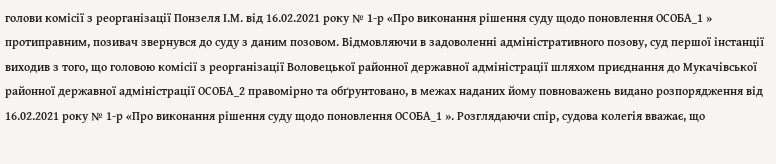голови комісії з реорганізації Понзеля І.М. від 16.02.2021 року № 1-р «Про виконання рішення суду щодо поновлення ОСОБА_1 » протиправним, позивач звернувся до суду з даним позовом. Відмовляючи в задоволенні адміністративного позову, суд першої інстанції виходив з того, що головою комісії з реорганізації Воловецької районної державної адміністрації шляхом приєднання до Мукачівської районної державної адміністрації ОСОБА_2 правомірно та обґрунтовано, в межах наданих йому повноважень видано розпорядження від 16.02.2021 року № 1-р «Про виконання рішення суду щодо поновлення ОСОБА_1 ». Розглядаючи спір, судова колегія вважає, що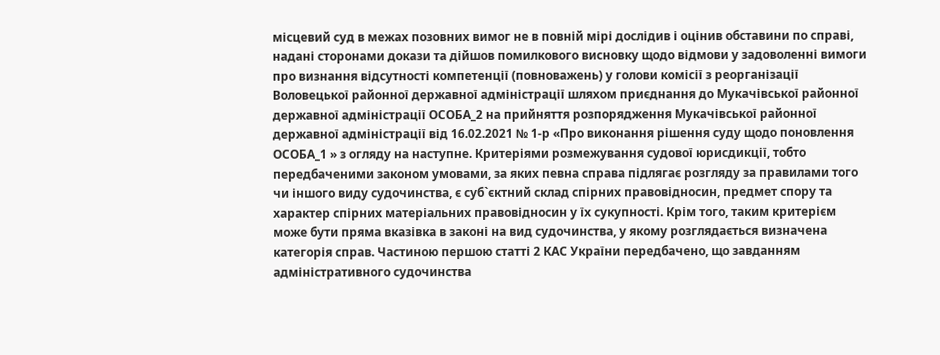місцевий суд в межах позовних вимог не в повній мірі дослідив і оцінив обставини по справі, надані сторонами докази та дійшов помилкового висновку щодо відмови у задоволенні вимоги про визнання відсутності компетенції (повноважень) у голови комісії з реорганізації Воловецької районної державної адміністрації шляхом приєднання до Мукачівської районної державної адміністрації ОСОБА_2 на прийняття розпорядження Мукачівської районної державної адміністрації від 16.02.2021 № 1-р «Про виконання рішення суду щодо поновлення ОСОБА_1 » з огляду на наступне. Критеріями розмежування судової юрисдикції, тобто передбаченими законом умовами, за яких певна справа підлягає розгляду за правилами того чи іншого виду судочинства, є суб`єктний склад спірних правовідносин, предмет спору та характер спірних матеріальних правовідносин у їх сукупності. Крім того, таким критерієм може бути пряма вказівка в законі на вид судочинства, у якому розглядається визначена категорія справ. Частиною першою статті 2 КАС України передбачено, що завданням адміністративного судочинства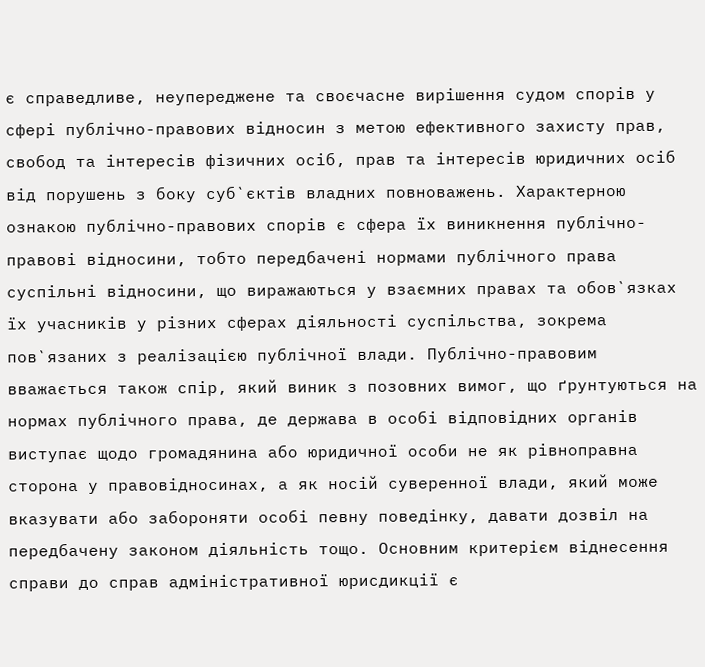є справедливе, неупереджене та своєчасне вирішення судом спорів у сфері публічно-правових відносин з метою ефективного захисту прав, свобод та інтересів фізичних осіб, прав та інтересів юридичних осіб від порушень з боку суб`єктів владних повноважень. Характерною ознакою публічно-правових спорів є сфера їх виникнення публічно-правові відносини, тобто передбачені нормами публічного права суспільні відносини, що виражаються у взаємних правах та обов`язках їх учасників у різних сферах діяльності суспільства, зокрема пов`язаних з реалізацією публічної влади. Публічно-правовим вважається також спір, який виник з позовних вимог, що ґрунтуються на нормах публічного права, де держава в особі відповідних органів виступає щодо громадянина або юридичної особи не як рівноправна сторона у правовідносинах, а як носій суверенної влади, який може вказувати або забороняти особі певну поведінку, давати дозвіл на передбачену законом діяльність тощо. Основним критерієм віднесення справи до справ адміністративної юрисдикції є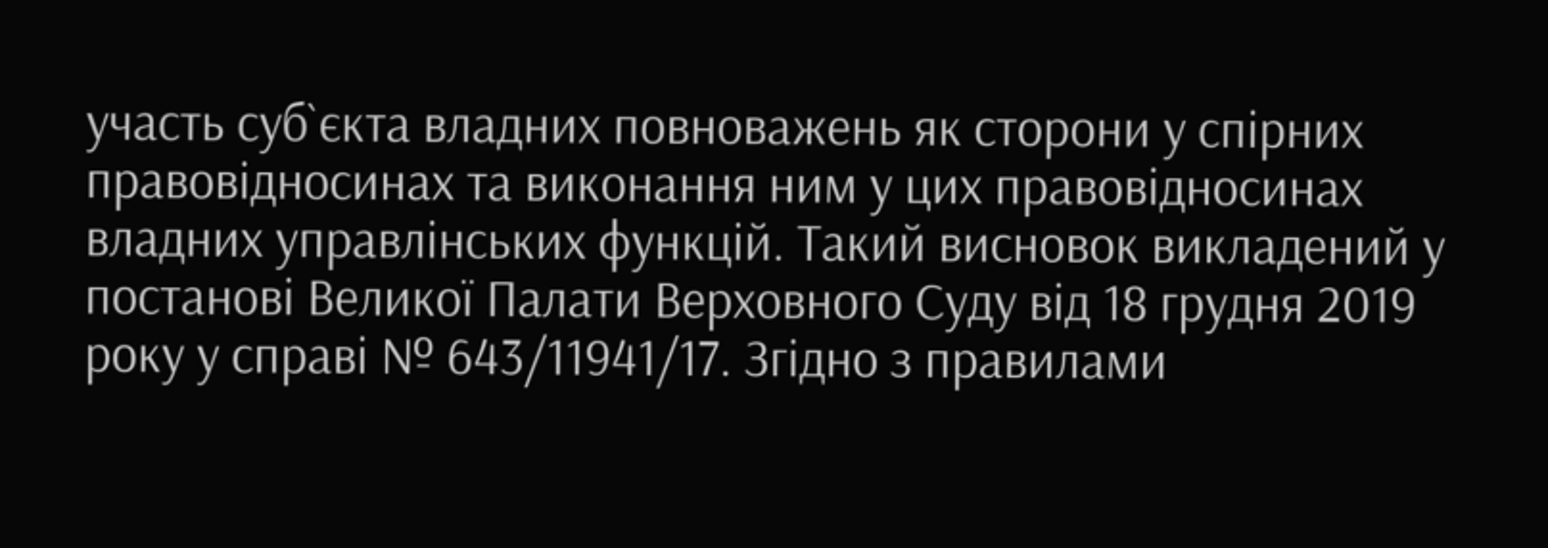участь суб`єкта владних повноважень як сторони у спірних правовідносинах та виконання ним у цих правовідносинах владних управлінських функцій. Такий висновок викладений у постанові Великої Палати Верховного Суду від 18 грудня 2019 року у справі № 643/11941/17. Згідно з правилами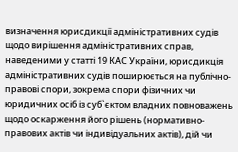визначення юрисдикції адміністративних судів щодо вирішення адміністративних справ, наведеними у статті 19 КАС України, юрисдикція адміністративних судів поширюється на публічно-правові спори, зокрема спори фізичних чи юридичних осіб із суб`єктом владних повноважень щодо оскарження його рішень (нормативно-правових актів чи індивідуальних актів), дій чи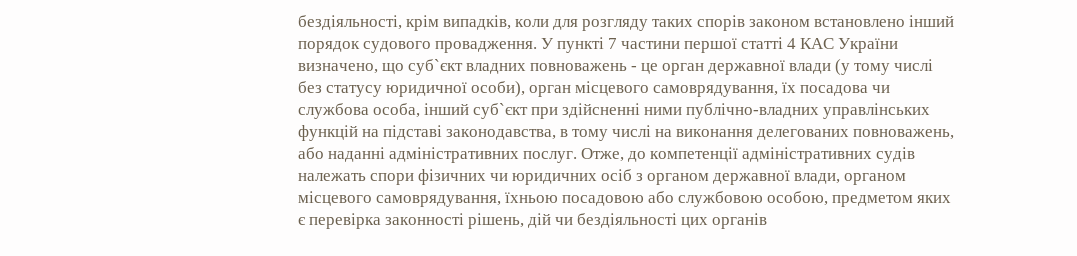бездіяльності, крім випадків, коли для розгляду таких спорів законом встановлено інший порядок судового провадження. У пункті 7 частини першої статті 4 КАС України визначено, що суб`єкт владних повноважень - це орган державної влади (у тому числі без статусу юридичної особи), орган місцевого самоврядування, їх посадова чи службова особа, інший суб`єкт при здійсненні ними публічно-владних управлінських функцій на підставі законодавства, в тому числі на виконання делегованих повноважень, або наданні адміністративних послуг. Отже, до компетенції адміністративних судів належать спори фізичних чи юридичних осіб з органом державної влади, органом місцевого самоврядування, їхньою посадовою або службовою особою, предметом яких є перевірка законності рішень, дій чи бездіяльності цих органів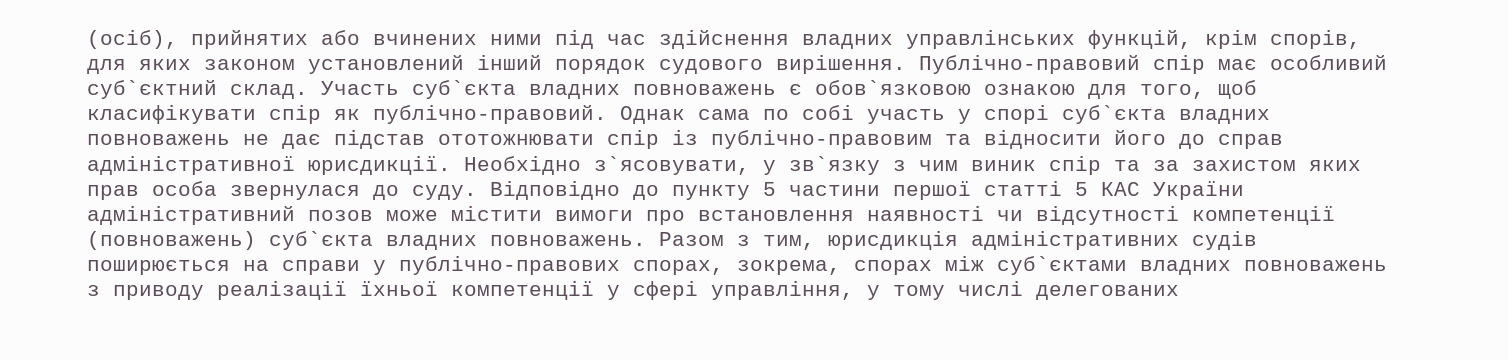(осіб), прийнятих або вчинених ними під час здійснення владних управлінських функцій, крім спорів, для яких законом установлений інший порядок судового вирішення. Публічно-правовий спір має особливий суб`єктний склад. Участь суб`єкта владних повноважень є обов`язковою ознакою для того, щоб класифікувати спір як публічно-правовий. Однак сама по собі участь у спорі суб`єкта владних повноважень не дає підстав ототожнювати спір із публічно-правовим та відносити його до справ адміністративної юрисдикції. Необхідно з`ясовувати, у зв`язку з чим виник спір та за захистом яких прав особа звернулася до суду. Відповідно до пункту 5 частини першої статті 5 КАС України адміністративний позов може містити вимоги про встановлення наявності чи відсутності компетенції (повноважень) суб`єкта владних повноважень. Разом з тим, юрисдикція адміністративних судів поширюється на справи у публічно-правових спорах, зокрема, спорах між суб`єктами владних повноважень з приводу реалізації їхньої компетенції у сфері управління, у тому числі делегованих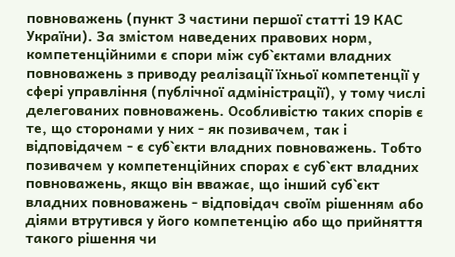повноважень (пункт 3 частини першої статті 19 КАС України). За змістом наведених правових норм, компетенційними є спори між суб`єктами владних повноважень з приводу реалізації їхньої компетенції у сфері управління (публічної адміністрації), у тому числі делегованих повноважень. Особливістю таких спорів є те, що сторонами у них - як позивачем, так і відповідачем - є суб`єкти владних повноважень. Тобто позивачем у компетенційних спорах є суб`єкт владних повноважень, якщо він вважає, що інший суб`єкт владних повноважень - відповідач своїм рішенням або діями втрутився у його компетенцію або що прийняття такого рішення чи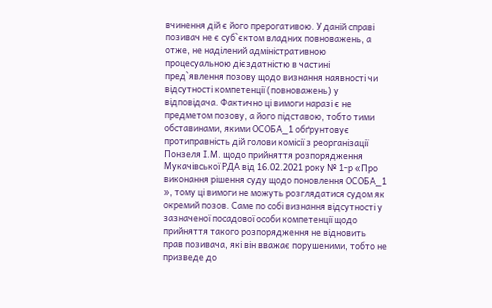вчинення дій є його прерогативою. У даній справі позивач не є суб`єктом владних повноважень, а отже, не наділений адміністративною процесуальною дієздатністю в частині пред`явлення позову щодо визнання наявності чи відсутності компетенції (повноважень) у відповідача. Фактично ці вимоги наразі є не предметом позову, а його підставою, тобто тими обставинами, якими ОСОБА_1 обґрунтовує протиправність дій голови комісії з реорганізації Понзеля І.М. щодо прийняття розпорядження Мукачівської РДА від 16.02.2021 року № 1-р «Про виконання рішення суду щодо поновлення ОСОБА_1 », тому ці вимоги не можуть розглядатися судом як окремий позов. Саме по собі визнання відсутності у зазначеної посадової особи компетенції щодо прийняття такого розпорядження не відновить прав позивача, які він вважає порушеними, тобто не призведе до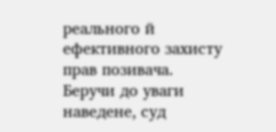реального й ефективного захисту прав позивача. Беручи до уваги наведене, суд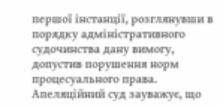першої інстанції, розглянувши в порядку адміністративного судочинства дану вимогу, допустив порушення норм процесуального права. Апеляційний суд зауважує, що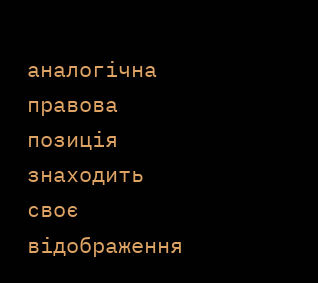аналогічна правова позиція знаходить своє відображення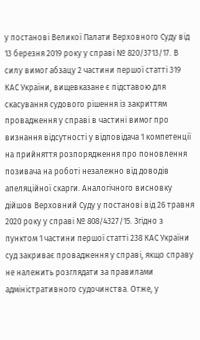у постанові Великої Палати Верховного Суду від 13 березня 2019 року у справі № 820/3713/17. В силу вимог абзацу 2 частини першої статті 319 КАС України, вищевказане є підставою для скасування судового рішення із закриттям провадження у справі в частині вимог про визнання відсутності у відповідача 1 компетенції на прийняття розпорядження про поновлення позивача на роботі незалежно від доводів апеляційної скарги. Аналогічного висновку дійшов Верховний Суду у постанові від 26 травня 2020 року у справі № 808/4327/15. Згідно з пунктом 1 частини першої статті 238 КАС України суд закриває провадження у справі, якщо справу не належить розглядати за правилами адміністративного судочинства. Отже, у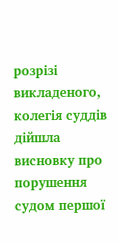розрізі викладеного, колегія суддів дійшла висновку про порушення судом першої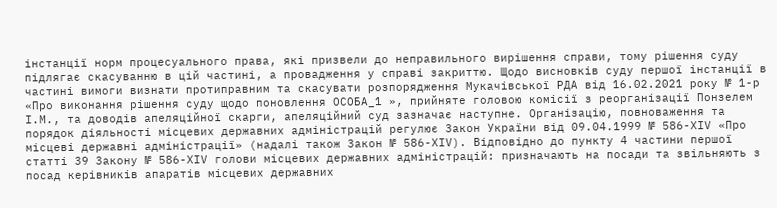інстанції норм процесуального права, які призвели до неправильного вирішення справи, тому рішення суду підлягає скасуванню в цій частині, а провадження у справі закриттю. Щодо висновків суду першої інстанції в частині вимоги визнати протиправним та скасувати розпорядження Мукачівської РДА від 16.02.2021 року № 1-р «Про виконання рішення суду щодо поновлення ОСОБА_1 », прийняте головою комісії з реорганізації Понзелем І.М., та доводів апеляційної скарги, апеляційний суд зазначає наступне. Організацію, повноваження та порядок діяльності місцевих державних адміністрацій регулює Закон України від 09.04.1999 № 586-ХIV «Про місцеві державні адміністрації» (надалі також Закон № 586-ХIV). Відповідно до пункту 4 частини першої статті 39 Закону № 586-ХIV голови місцевих державних адміністрацій: призначають на посади та звільняють з посад керівників апаратів місцевих державних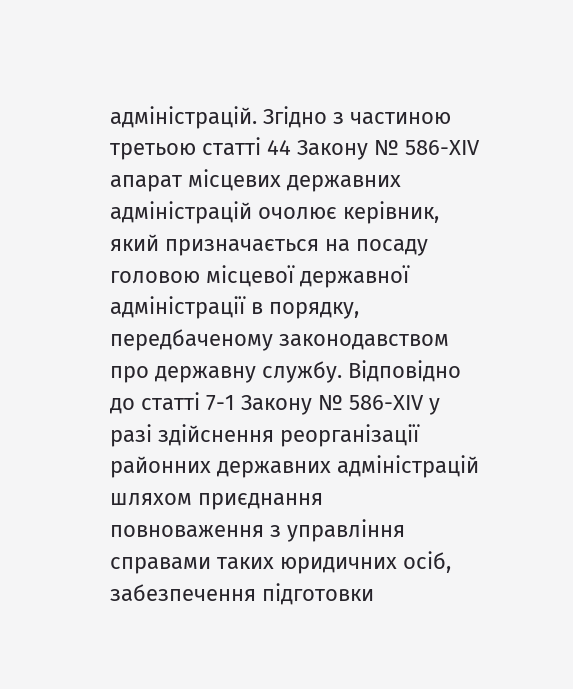адміністрацій. Згідно з частиною третьою статті 44 Закону № 586-ХIV апарат місцевих державних адміністрацій очолює керівник, який призначається на посаду головою місцевої державної адміністрації в порядку, передбаченому законодавством про державну службу. Відповідно до статті 7-1 Закону № 586-ХIV у разі здійснення реорганізації районних державних адміністрацій шляхом приєднання повноваження з управління справами таких юридичних осіб, забезпечення підготовки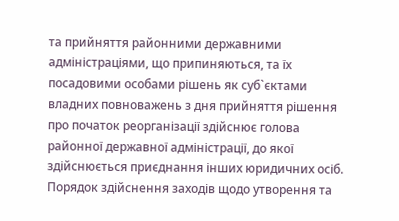та прийняття районними державними адміністраціями, що припиняються, та їх посадовими особами рішень як суб`єктами владних повноважень з дня прийняття рішення про початок реорганізації здійснює голова районної державної адміністрації, до якої здійснюється приєднання інших юридичних осіб. Порядок здійснення заходів щодо утворення та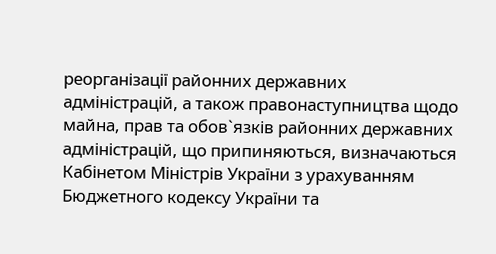реорганізації районних державних адміністрацій, а також правонаступництва щодо майна, прав та обов`язків районних державних адміністрацій, що припиняються, визначаються Кабінетом Міністрів України з урахуванням Бюджетного кодексу України та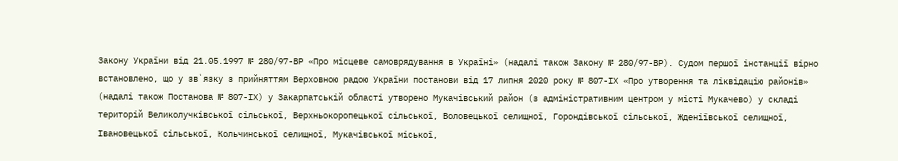Закону України від 21.05.1997 № 280/97-ВР «Про місцеве самоврядування в Україні» (надалі також Закону № 280/97-ВР). Судом першої інстанції вірно встановлено, що у зв`язку з прийняттям Верховною радою України постанови від 17 липня 2020 року № 807-ІХ «Про утворення та ліквідацію районів» (надалі також Постанова № 807-ІХ) у Закарпатській області утворено Мукачівський район (з адміністративним центром у місті Мукачево) у складі територій Великолучківської сільської, Верхньокоропецької сільської, Воловецької селищної, Горондівської сільської, Жденіївської селищної, Івановецької сільської, Кольчинської селищної, Мукачівської міської,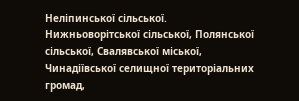Неліпинської сільської. Нижньоворітської сільської, Полянської сільської, Свалявської міської, Чинадіївської селищної територіальних громад,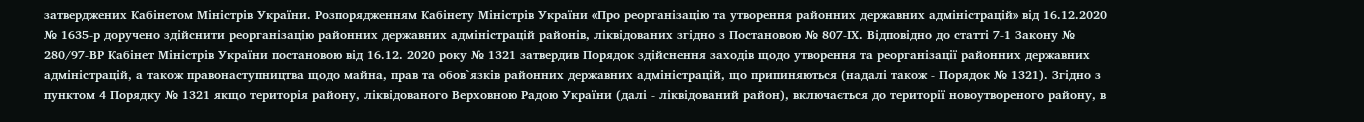затверджених Кабінетом Міністрів України. Розпорядженням Кабінету Міністрів України «Про реорганізацію та утворення районних державних адміністрацій» від 16.12.2020 № 1635-р доручено здійснити реорганізацію районних державних адміністрацій районів, ліквідованих згідно з Постановою № 807-ІХ. Відповідно до статті 7-1 Закону № 280/97-ВР Кабінет Міністрів України постановою від 16.12. 2020 року № 1321 затвердив Порядок здійснення заходів щодо утворення та реорганізації районних державних адміністрацій, а також правонаступництва щодо майна, прав та обов`язків районних державних адміністрацій, що припиняються (надалі також - Порядок № 1321). Згідно з пунктом 4 Порядку № 1321 якщо територія району, ліквідованого Верховною Радою України (далі - ліквідований район), включається до території новоутвореного району, в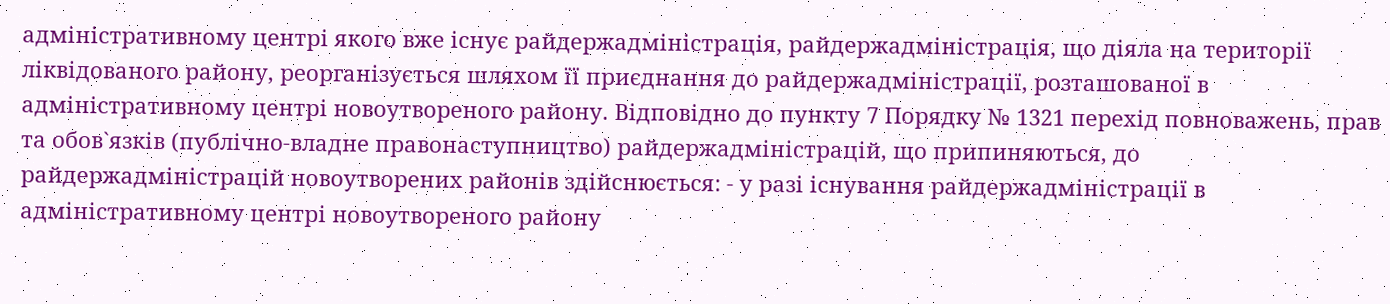адміністративному центрі якого вже існує райдержадміністрація, райдержадміністрація, що діяла на території ліквідованого району, реорганізується шляхом її приєднання до райдержадміністрації, розташованої в адміністративному центрі новоутвореного району. Відповідно до пункту 7 Порядку № 1321 перехід повноважень, прав та обов`язків (публічно-владне правонаступництво) райдержадміністрацій, що припиняються, до райдержадміністрацій новоутворених районів здійснюється: - у разі існування райдержадміністрації в адміністративному центрі новоутвореного району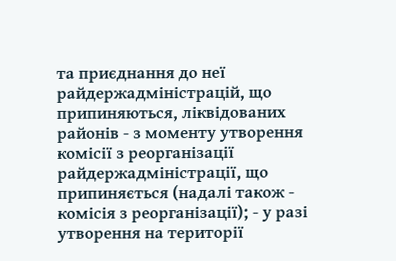та приєднання до неї райдержадміністрацій, що припиняються, ліквідованих районів - з моменту утворення комісії з реорганізації райдержадміністрації, що припиняється (надалі також - комісія з реорганізації); - у разі утворення на території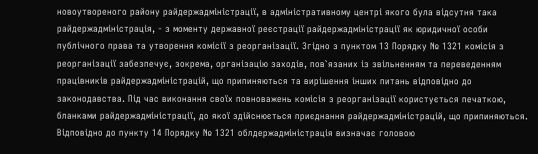новоутвореного району райдержадміністрації, в адміністративному центрі якого була відсутня така райдержадміністрація, - з моменту державної реєстрації райдержадміністрації як юридичної особи публічного права та утворення комісії з реорганізації. Згідно з пунктом 13 Порядку № 1321 комісія з реорганізації забезпечує, зокрема, організацію заходів, пов`язаних із звільненням та переведенням працівників райдержадміністрацій, що припиняються та вирішення інших питань відповідно до законодавства. Під час виконання своїх повноважень комісія з реорганізації користується печаткою, бланками райдержадміністрації, до якої здійснюється приєднання райдержадміністрацій, що припиняються. Відповідно до пункту 14 Порядку № 1321 облдержадміністрація визначає головою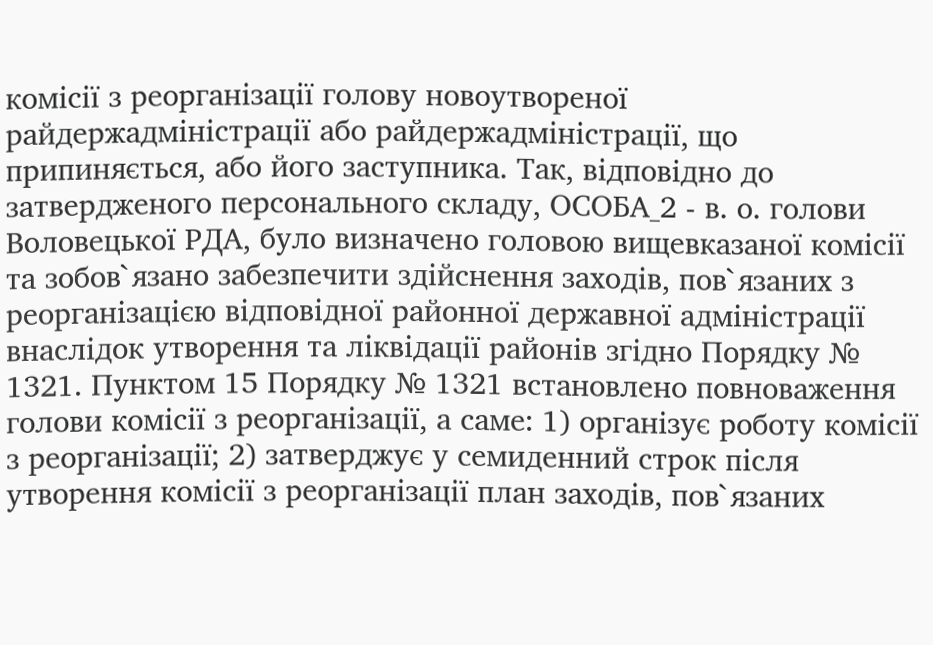комісії з реорганізації голову новоутвореної райдержадміністрації або райдержадміністрації, що припиняється, або його заступника. Так, відповідно до затвердженого персонального складу, ОСОБА_2 - в. о. голови Воловецької РДА, було визначено головою вищевказаної комісії та зобов`язано забезпечити здійснення заходів, пов`язаних з реорганізацією відповідної районної державної адміністрації внаслідок утворення та ліквідації районів згідно Порядку № 1321. Пунктом 15 Порядку № 1321 встановлено повноваження голови комісії з реорганізації, а саме: 1) організує роботу комісії з реорганізації; 2) затверджує у семиденний строк після утворення комісії з реорганізації план заходів, пов`язаних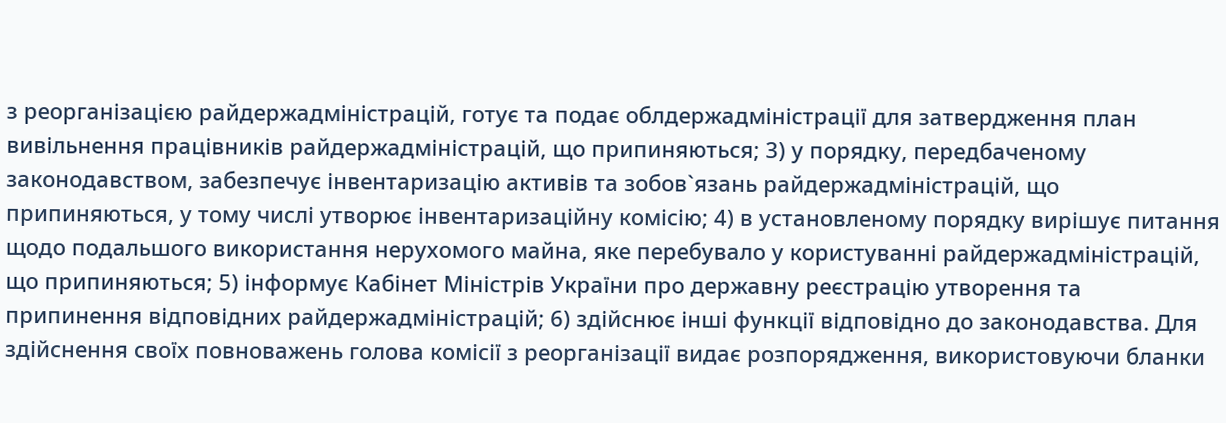з реорганізацією райдержадміністрацій, готує та подає облдержадміністрації для затвердження план вивільнення працівників райдержадміністрацій, що припиняються; 3) у порядку, передбаченому законодавством, забезпечує інвентаризацію активів та зобов`язань райдержадміністрацій, що припиняються, у тому числі утворює інвентаризаційну комісію; 4) в установленому порядку вирішує питання щодо подальшого використання нерухомого майна, яке перебувало у користуванні райдержадміністрацій, що припиняються; 5) інформує Кабінет Міністрів України про державну реєстрацію утворення та припинення відповідних райдержадміністрацій; 6) здійснює інші функції відповідно до законодавства. Для здійснення своїх повноважень голова комісії з реорганізації видає розпорядження, використовуючи бланки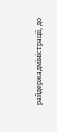райдержадміністрації, до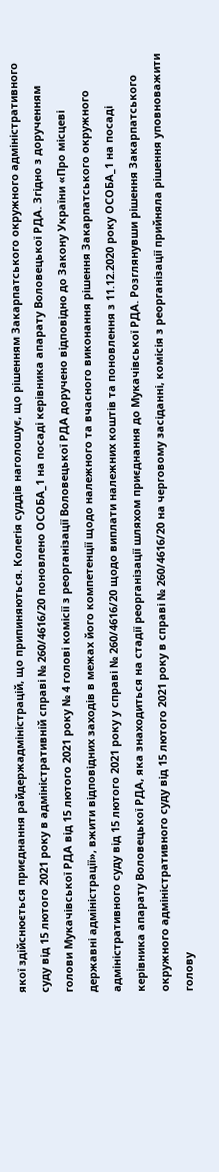якої здійснюється приєднання райдержадміністрацій, що припиняються. Колегія суддів наголошує, що рішенням Закарпатського окружного адміністративного суду від 15 лютого 2021 року в адміністративній справі № 260/4616/20 поновлено ОСОБА_1 на посаді керівника апарату Воловецької РДА. Згідно з дорученням голови Мукачівської РДА від 15 лютого 2021 року № 4 голові комісії з реорганізації Воловецької РДА доручено відповідно до Закону України «Про місцеві державні адміністрації», вжити відповідних заходів в межах його компетенції щодо належного та вчасного виконання рішення Закарпатського окружного адміністративного суду від 15 лютого 2021 року у справі № 260/4616/20 щодо виплати належних коштів та поновлення з 11.12.2020 року ОСОБА_1 на посаді керівника апарату Воловецької РДА, яка знаходиться на стадії реорганізації шляхом приєднання до Мукачівської РДА. Розглянувши рішення Закарпатського окружного адміністративного суду від 15 лютого 2021 року в справі № 260/4616/20 на черговому засіданні, комісія з реорганізації прийняла рішення уповноважити голову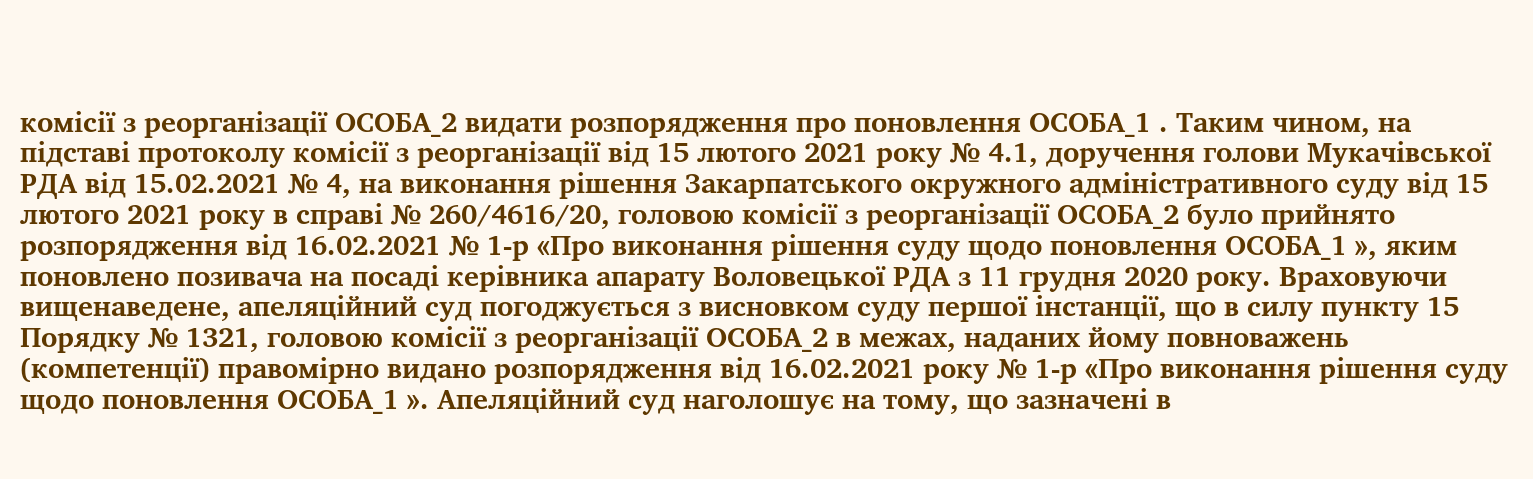комісії з реорганізації ОСОБА_2 видати розпорядження про поновлення ОСОБА_1 . Таким чином, на підставі протоколу комісії з реорганізації від 15 лютого 2021 року № 4.1, доручення голови Мукачівської РДА від 15.02.2021 № 4, на виконання рішення Закарпатського окружного адміністративного суду від 15 лютого 2021 року в справі № 260/4616/20, головою комісії з реорганізації ОСОБА_2 було прийнято розпорядження від 16.02.2021 № 1-р «Про виконання рішення суду щодо поновлення ОСОБА_1 », яким поновлено позивача на посаді керівника апарату Воловецької РДА з 11 грудня 2020 року. Враховуючи вищенаведене, апеляційний суд погоджується з висновком суду першої інстанції, що в силу пункту 15 Порядку № 1321, головою комісії з реорганізації ОСОБА_2 в межах, наданих йому повноважень (компетенції) правомірно видано розпорядження від 16.02.2021 року № 1-р «Про виконання рішення суду щодо поновлення ОСОБА_1 ». Апеляційний суд наголошує на тому, що зазначені в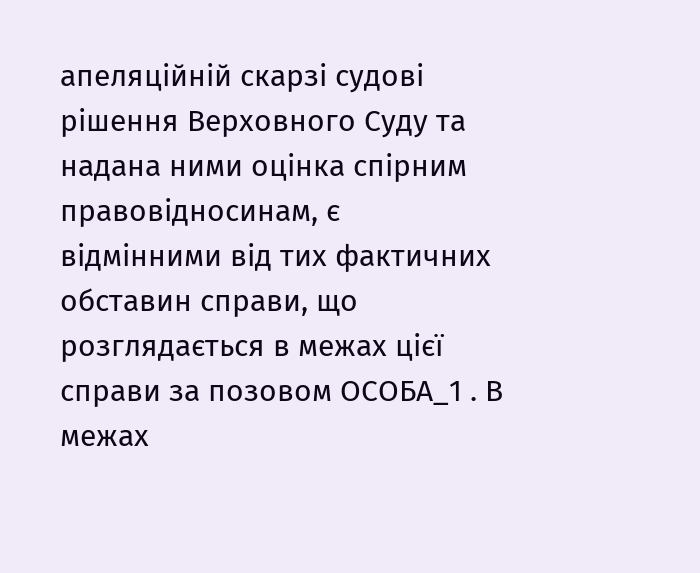апеляційній скарзі судові рішення Верховного Суду та надана ними оцінка спірним правовідносинам, є відмінними від тих фактичних обставин справи, що розглядається в межах цієї справи за позовом ОСОБА_1 . В межах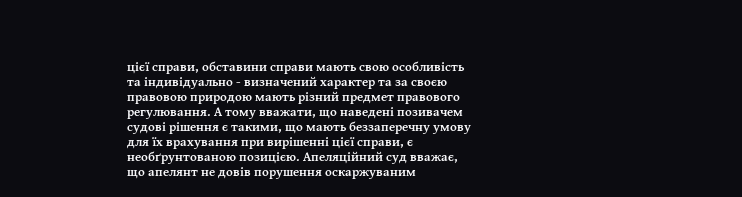цієї справи, обставини справи мають свою особливість та індивідуально - визначений характер та за своєю правовою природою мають різний предмет правового регулювання. А тому вважати, що наведені позивачем судові рішення є такими, що мають беззаперечну умову для їх врахування при вирішенні цієї справи, є необґрунтованою позицією. Апеляційний суд вважає, що апелянт не довів порушення оскаржуваним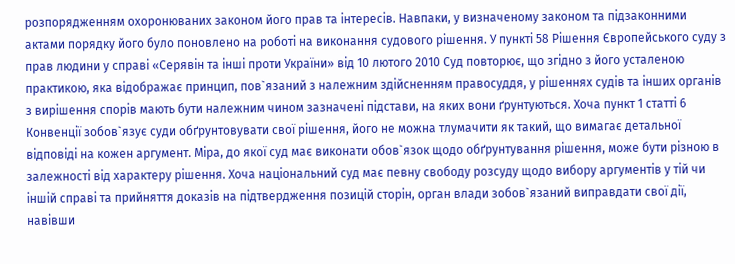розпорядженням охоронюваних законом його прав та інтересів. Навпаки, у визначеному законом та підзаконними актами порядку його було поновлено на роботі на виконання судового рішення. У пункті 58 Рішення Європейського суду з прав людини у справі «Серявін та інші проти України» від 10 лютого 2010 Суд повторює, що згідно з його усталеною практикою, яка відображає принцип, пов`язаний з належним здійсненням правосуддя, у рішеннях судів та інших органів з вирішення спорів мають бути належним чином зазначені підстави, на яких вони ґрунтуються. Хоча пункт 1 статті 6 Конвенції зобов`язує суди обґрунтовувати свої рішення, його не можна тлумачити як такий, що вимагає детальної відповіді на кожен аргумент. Міра, до якої суд має виконати обов`язок щодо обґрунтування рішення, може бути різною в залежності від характеру рішення. Хоча національний суд має певну свободу розсуду щодо вибору аргументів у тій чи іншій справі та прийняття доказів на підтвердження позицій сторін, орган влади зобов`язаний виправдати свої дії, навівши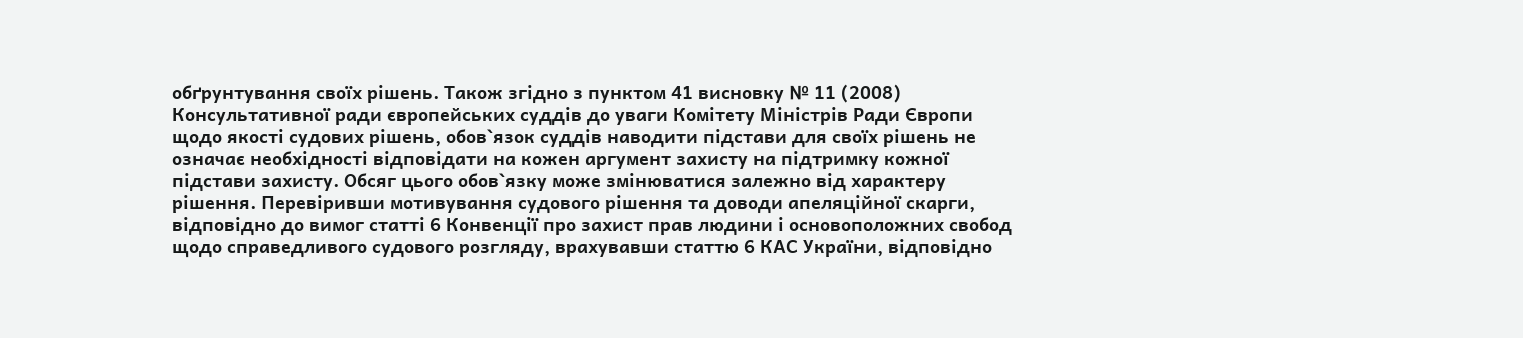обґрунтування своїх рішень. Також згідно з пунктом 41 висновку № 11 (2008) Консультативної ради європейських суддів до уваги Комітету Міністрів Ради Європи щодо якості судових рішень, обов`язок суддів наводити підстави для своїх рішень не означає необхідності відповідати на кожен аргумент захисту на підтримку кожної підстави захисту. Обсяг цього обов`язку може змінюватися залежно від характеру рішення. Перевіривши мотивування судового рішення та доводи апеляційної скарги, відповідно до вимог статті 6 Конвенції про захист прав людини і основоположних свобод щодо справедливого судового розгляду, врахувавши статтю 6 КАС України, відповідно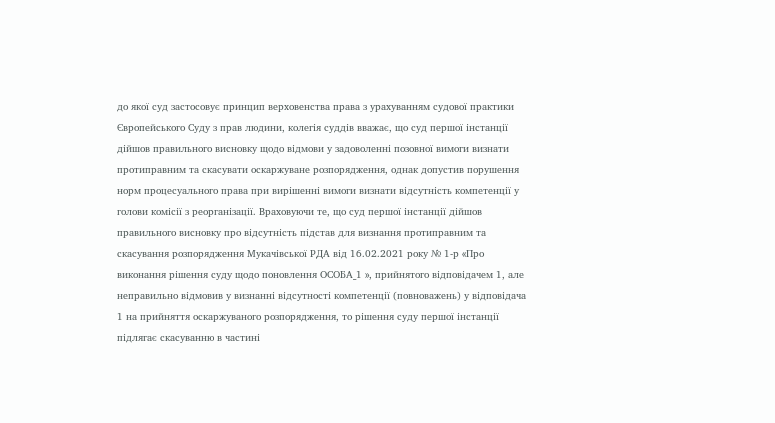до якої суд застосовує принцип верховенства права з урахуванням судової практики Європейського Суду з прав людини, колегія суддів вважає, що суд першої інстанції дійшов правильного висновку щодо відмови у задоволенні позовної вимоги визнати протиправним та скасувати оскаржуване розпорядження, однак допустив порушення норм процесуального права при вирішенні вимоги визнати відсутність компетенції у голови комісії з реорганізації. Враховуючи те, що суд першої інстанції дійшов правильного висновку про відсутність підстав для визнання протиправним та скасування розпорядження Мукачівської РДА від 16.02.2021 року № 1-р «Про виконання рішення суду щодо поновлення ОСОБА_1 », прийнятого відповідачем 1, але неправильно відмовив у визнанні відсутності компетенції (повноважень) у відповідача 1 на прийняття оскаржуваного розпорядження, то рішення суду першої інстанції підлягає скасуванню в частині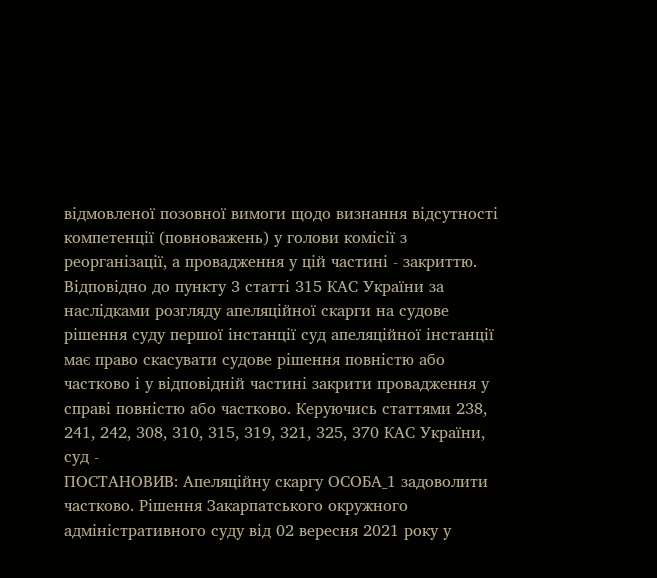відмовленої позовної вимоги щодо визнання відсутності компетенції (повноважень) у голови комісії з реорганізації, а провадження у цій частині - закриттю. Відповідно до пункту 3 статті 315 КАС України за наслідками розгляду апеляційної скарги на судове рішення суду першої інстанції суд апеляційної інстанції має право скасувати судове рішення повністю або частково і у відповідній частині закрити провадження у справі повністю або частково. Керуючись статтями 238, 241, 242, 308, 310, 315, 319, 321, 325, 370 КАС України, суд -
ПОСТАНОВИВ: Апеляційну скаргу ОСОБА_1 задоволити частково. Рішення Закарпатського окружного адміністративного суду від 02 вересня 2021 року у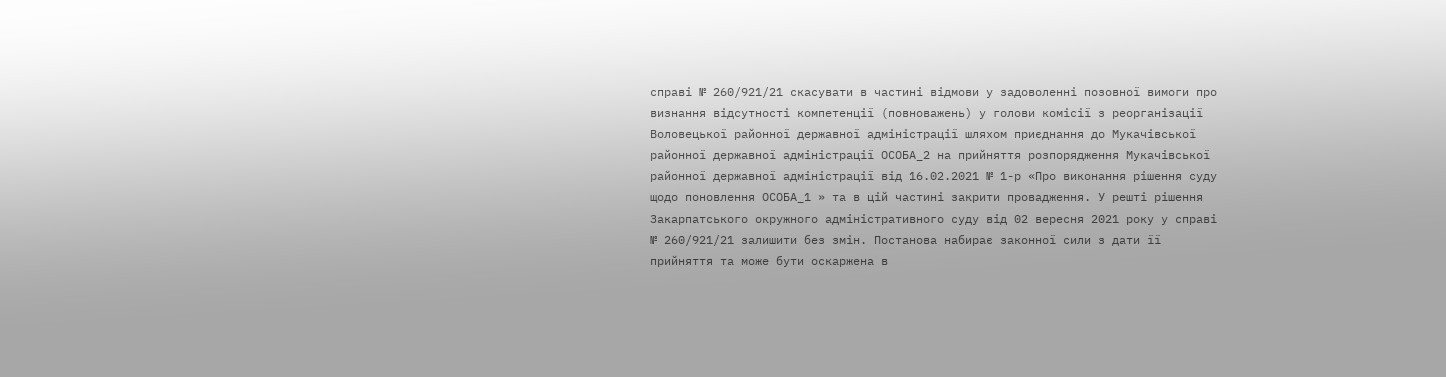справі № 260/921/21 скасувати в частині відмови у задоволенні позовної вимоги про визнання відсутності компетенції (повноважень) у голови комісії з реорганізації Воловецької районної державної адміністрації шляхом приєднання до Мукачівської районної державної адміністрації ОСОБА_2 на прийняття розпорядження Мукачівської районної державної адміністрації від 16.02.2021 № 1-р «Про виконання рішення суду щодо поновлення ОСОБА_1 » та в цій частині закрити провадження. У решті рішення Закарпатського окружного адміністративного суду від 02 вересня 2021 року у справі № 260/921/21 залишити без змін. Постанова набирає законної сили з дати її прийняття та може бути оскаржена в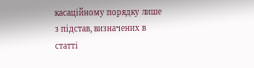касаційному порядку лише з підстав, визначених в статті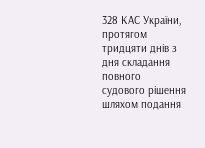328 КАС України, протягом тридцяти днів з дня складання повного судового рішення шляхом подання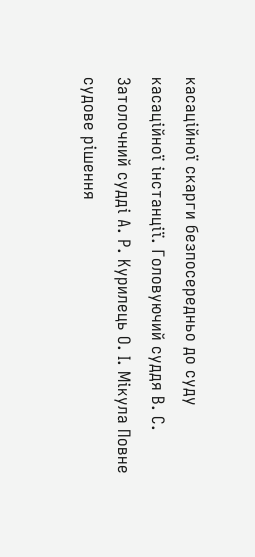касаційної скарги безпосередньо до суду касаційної інстанції. Головуючий суддя В. С. Затолочний судді А. Р. Курилець О. І. Мікула Повне судове рішення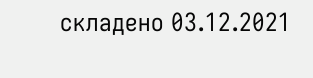складено 03.12.2021